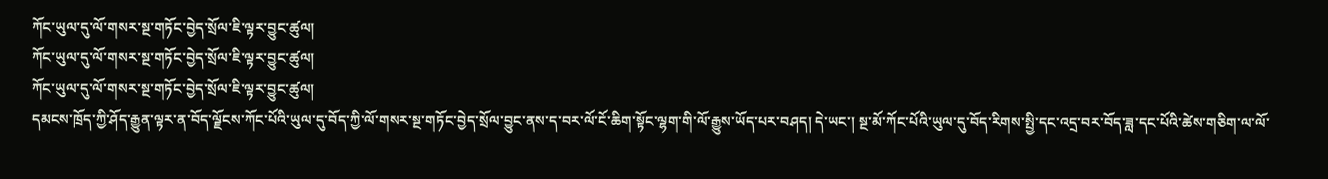ཀོང་ཡུལ་དུ་ལོ་གསར་སྔ་གཏོང་བྱེད་སྲོལ་ཇི་ལྟར་བྱུང་ཚུལ།
ཀོང་ཡུལ་དུ་ལོ་གསར་སྔ་གཏོང་བྱེད་སྲོལ་ཇི་ལྟར་བྱུང་ཚུལ།
ཀོང་ཡུལ་དུ་ལོ་གསར་སྔ་གཏོང་བྱེད་སྲོལ་ཇི་ལྟར་བྱུང་ཚུལ།
དམངས་ཁྲོད་ཀྱི་ཤོད་རྒྱུན་ལྟར་ན་བོད་ལྗོངས་ཀོང་པོའི་ཡུལ་དུ་བོད་ཀྱི་ལོ་གསར་སྔ་གཏོང་བྱེད་སྲོལ་བྱུང་ནས་ད་བར་ལོ་ངོ་ཆིག་སྟོང་ལྷག་གི་ལོ་རྒྱུས་ཡོད་པར་བཤད། དེ་ཡང་། སྔ་མོ་ཀོང་པོའི་ཡུལ་དུ་བོད་རིགས་སྤྱི་དང་འདྲ་བར་བོད་ཟླ་དང་པོའི་ཚེས་གཅིག་ལ་ལོ་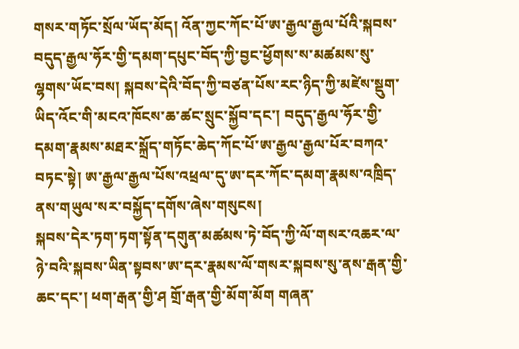གསར་གཏོང་སྲོལ་ཡོད་མོད། འོན་ཀྱང་ཀོང་པོ་ཨ་རྒྱལ་རྒྱལ་པོའི་སྐབས་བདུད་རྒྱལ་ཧོར་གྱི་དམག་དཔུང་བོད་ཀྱི་བྱང་ཕྱོགས་ས་མཚམས་སུ་ལྷགས་ཡོང་བས། སྐབས་དེའི་བོད་ཀྱི་བཙན་པོས་རང་ཉིད་ཀྱི་མཛེས་སྡུག་ཡིད་འོང་གི་མངའ་ཁོངས་ཆ་ཚང་སྲུང་སྐྱོབ་དང་། བདུད་རྒྱལ་ཧོར་གྱི་དམག་རྣམས་མཐར་སྐྲོད་གཏོང་ཆེད་ཀོང་པོ་ཨ་རྒྱལ་རྒྱལ་པོར་བཀའ་བཏང་སྟེ། ཨ་རྒྱལ་རྒྱལ་པོས་འཕྲལ་དུ་ཨ་དར་ཀོང་དམག་རྣམས་འཁྲིད་ནས་གཡུལ་སར་བསྐྱོད་དགོས་ཞེས་གསུངས།
སྐབས་དེར་ཏག་ཏག་སྟོན་དགུན་མཚམས་ཏེ་བོད་ཀྱི་ལོ་གསར་འཆར་ལ་ཉེ་བའི་སྐབས་ཡིན་སྟབས་ཨ་དར་རྣམས་ལོ་གསར་སྐབས་སུ་ནས་རྒན་གྱི་ཆང་དང་། ཕག་རྒན་གྱི་ཤ གྲོ་རྒན་གྱི་མོག་མོག གཞན་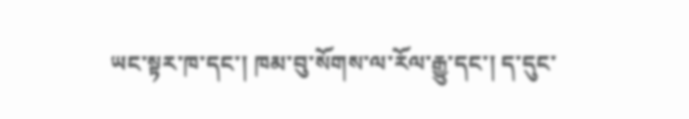ཡང་སྟར་ཁ་དང་། ཁམ་བུ་སོགས་ལ་རོལ་རྒྱུ་དང་། ད་དུང་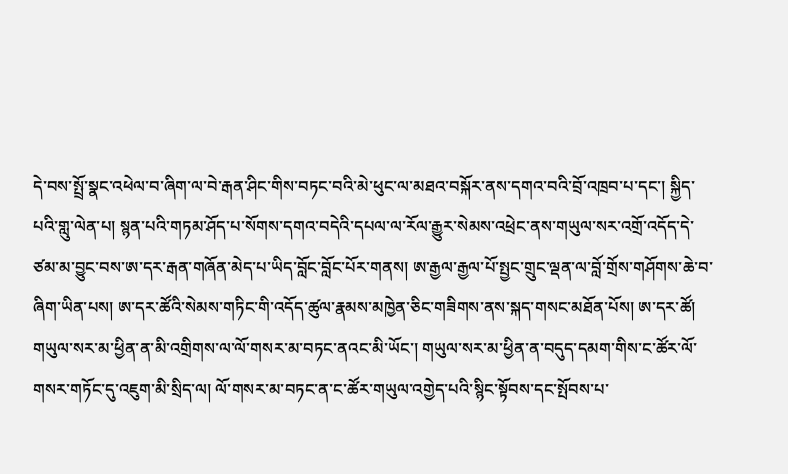དེ་བས་སྤྲོ་སྣང་འཕེལ་བ་ཞིག་ལ་བེ་རྒན་ཤིང་གིས་བཏང་བའི་མེ་ཕུང་ལ་མཐའ་བསྐོར་ནས་དགའ་བའི་བྲོ་འཁྲབ་པ་དང་། སྐྱིད་པའི་གླུ་ལེན་པ། སྙན་པའི་གཏམ་ཤོད་པ་སོགས་དགའ་བདེའི་དཔལ་ལ་རོལ་རྒྱུར་སེམས་འཕྲེང་ནས་གཡུལ་སར་འགྲོ་འདོད་དེ་ཙམ་མ་བྱུང་བས་ཨ་དར་རྒན་གཞོན་མེད་པ་ཡིད་བློང་བློང་པོར་གནས། ཨ་རྒྱལ་རྒྱལ་པོ་སྤྱང་གྲུང་ལྡན་ལ་བློ་གྲོས་གཤོགས་ཆེ་བ་ཞིག་ཡིན་པས། ཨ་དར་ཚོའི་སེམས་གཏིང་གི་འདོད་ཚུལ་རྣམས་མཁྱེན་ཅིང་གཟིགས་ནས་སྐད་གསང་མཐོན་པོས། ཨ་དར་ཚོ། གཡུལ་སར་མ་ཕྱིན་ན་མི་འགྲིགས་ལ་ལོ་གསར་མ་བཏང་ནའང་མི་ཡོང་། གཡུལ་སར་མ་ཕྱིན་ན་བདུད་དམག་གིས་ང་ཚོར་ལོ་གསར་གཏོང་དུ་འཇུག་མི་སྲིད་ལ། ལོ་གསར་མ་བཏང་ན་ང་ཚོར་གཡུལ་འགྱེད་པའི་སྙིང་སྟོབས་དང་སྤོབས་པ་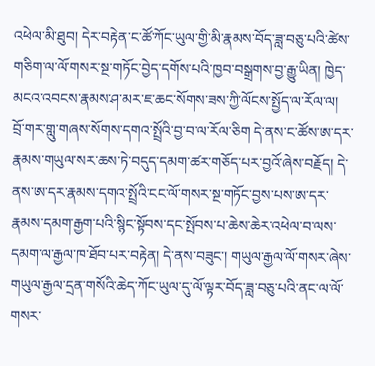འཕེལ་མི་ཐུབ། དེར་བརྟེན་ང་ཚོ་ཀོང་ཡུལ་གྱི་མི་རྣམས་བོད་ཟླ་བཅུ་པའི་ཚེས་གཅིག་ལ་ལོ་གསར་སྔ་གཏོང་བྱེད་དགོས་པའི་ཁྱབ་བསྒྲགས་བྱ་རྒྱུ་ཡིན། ཁྱེད་མངའ་འབངས་རྣམས་ཤ་མར་ཇ་ཆང་སོགས་ཟས་ཀྱི་ལོངས་སྤྱོད་ལ་རོལ་ལ། བྲོ་གར་གླུ་གཞས་སོགས་དགའ་སྤྲོའི་བྱ་བ་ལ་རོལ་ཅིག དེ་ནས་ང་ཚོས་ཨ་དར་རྣམས་གཡུལ་སར་ཆས་ཏེ་བདུད་དམག་ཚར་གཅོད་པར་བྱའོ་ཞེས་བརྗོད། དེ་ནས་ཨ་དར་རྣམས་དགའ་སྤྲོའི་ངང་ལོ་གསར་སྔ་གཏོང་བྱས་པས་ཨ་དར་རྣམས་དམག་རྒྱག་པའི་སྙིང་སྟོབས་དང་སྤོབས་པ་ཆེས་ཆེར་འཕེལ་བ་ལས་དམག་ལ་རྒྱལ་ཁ་ཐོབ་པར་བརྟེན། དེ་ནས་བཟུང་། གཡུལ་རྒྱལ་ལོ་གསར་ཞེས་གཡུལ་རྒྱལ་དྲན་གསོའི་ཆེད་ཀོང་ཡུལ་དུ་ལོ་ལྟར་བོད་ཟླ་བཅུ་པའི་ནང་ལ་ལོ་གསར་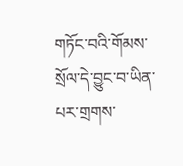གཏོང་བའི་གོམས་སྲོལ་དེ་བྱུང་བ་ཡིན་པར་གྲགས་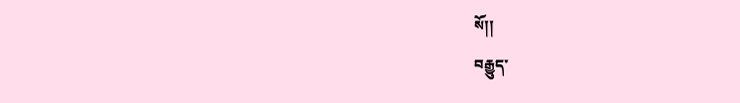སོ།།
བརྒྱུད་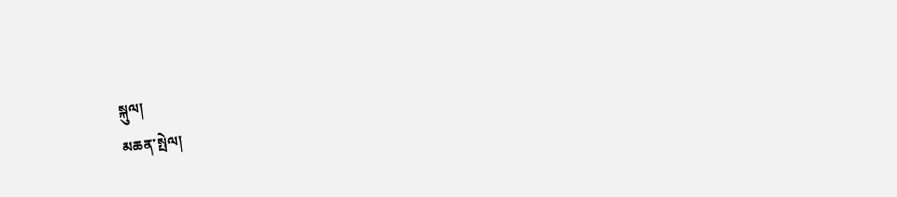སྐུལ།
མཆན་སྤེལ།